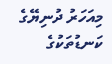މިއަހަރު ދުނިޔޭގެ ކަނޑުތަކުގެ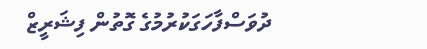ދުވަސްފާހަގަކުރުމުގެ ގޮތުން ފިޝަރީޒް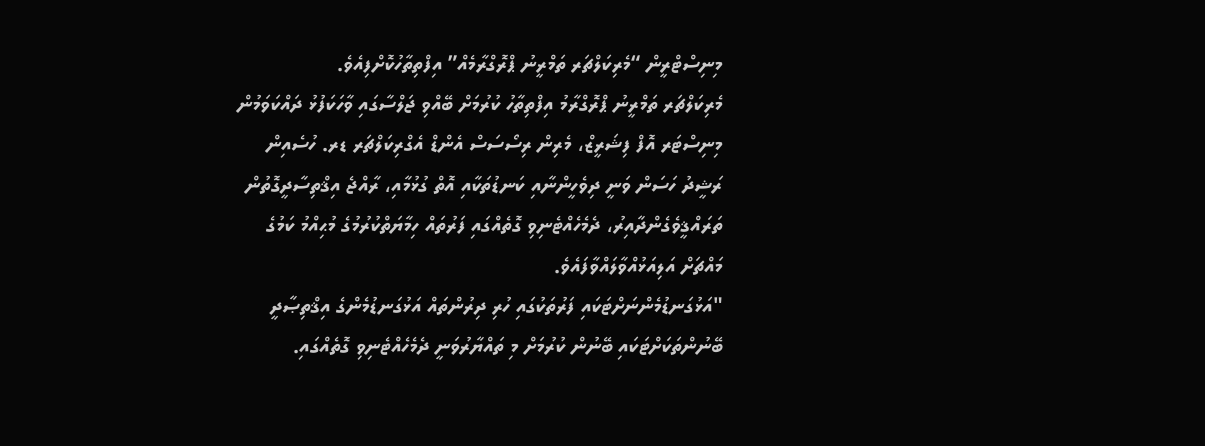މިނިސްޓްރީން “މެރިކަލްޗަރ ތަމްރީނު ޕްރޮގްރާމެއް” އިފްތިތާހުކޮށްފިއެވެ.
މެރިކަލްޗަރ ތަމްރީނު ޕްރޮގްރާމު އިފްތިތާހު ކުރުމަށް ބޭއްވި ޖަލްސާގައި ވާހަކަފުޅު ދައްކަވަމުން މިނިސްޓަރ އޮފް ފިޝަރީޒް، މެރިން ރިސޯސަސް އެންޑް އެގްރިކަލްޗަރ ޑރ. ހުސެއިން ރަޝީދު ހަސަން ވަނީ ދިވެހީންނާއި ކަނޑުތަކާއި އޮތް ގުޅުމާއި، ރާއްޖެ އިޤްތިސާދީގޮތުން ތަރައްޤީވެގެންދާއިރު، ދެމެހެއްޓެނިވި ގޮތެއްގައި ފަރުތައް ހިމާޔަތްކުރުމުގެ މުޙިއްމު ކަމުގެ މައްޗަށް އަލިއަޅުއްވާލައްވާފައެވެ.
"އަޅުގަނޑުމެންނަށްޓަކައި ފަރުތަކުގައި ހުރި ދިރުންތައް އަޅުގަނޑުމެންގެ އިޤްތިޞާދީ ބޭނުންތަކަށްޓަކައި ބޭނުން ކުރުމަށް މި ތައްޔާރުވަނީ ދެމެހެއްޓެނިވި ގޮތެއްގައި.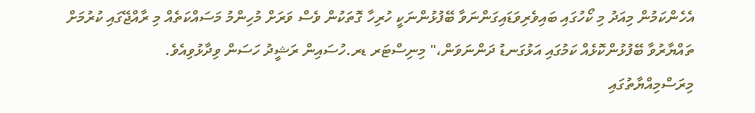އެހެންކަމުން މިއަދު މި ކޯހުގައި ބައިވެރިވަޑައިގަންނަވާ ބޭފުޅުންނަކީ ހުރިހާ ގޮތަކުން ވެސް ވަރަށް މުހިންމު މަސައްކަތެއް މި ރާއްޖޭގައި ކުރުމަށް ތައްޔާރުވާ ބޭފުޅުންކޮޅެއް ކަމުގައި އަޅުގަނޑު ދަންނަވަން،" މިނިސްޓަރ ޑރ.ހުސައިން ރަޝީދު ހަސަން ވިދާޅުވިއެވެ.
މިރަސްމިއްޔާތުގައި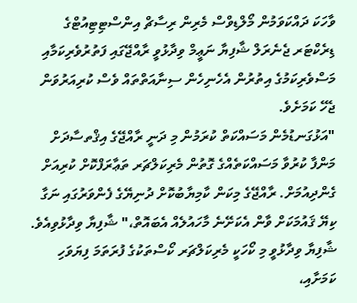ވާހަކަ ދައްކަވަމުން މޯލްޑިވްސް މެރިން ރިސާޗް އިންސްޓިޓިއުޓްގެ ޑިރެކްޓަރ ޖެނެރަލް ޝާފިޔާ ނަޢީމް ވިދާޅުވީ ރާއްޖޭގައި ފަތުރުވެރިކަމާއި މަސްވެރިކަމުގެ އިތުރުން އެހެނިހެން ސިނާއަތްތައް ވެސް ކުރިއަރުވަން ޖެހޭ ކަމަށެވެ.
"އަޅުގަނޑުމެން މަސައްކަތް ކުރަމުން މި ދަނީ ރާއްޖޭގެ އިޤްތސާދަށް މަންފާ ކުރުވާ މަސައްކަތެއްގެ ގޮތުން މެރިކަލްޗަރ ތަޢާރަފްކޮށް ކުރިއަށް ގެންދިއުމަށް. ރާއްޖޭގެ މިކަން ކާމިޔާބުކޮށް ދުނިޔޭގެ ފެންވަރުގައި ނަގާ ކިޔޭ ޤައުމަކަށް ވާން އެކަށޭނެ މާހައުލެއް އެބައޮތް،" ޝާފިޔާ ވިދާޅުވިއެވެ.
ޝާފިޔާ ވިދާޅުވީ މި ކޯހަކީ މެރިކަލްޗަރ ކޯސްތަކުގެ ފުރަތަމަ ފިޔަވަހި ކަމަށާއި،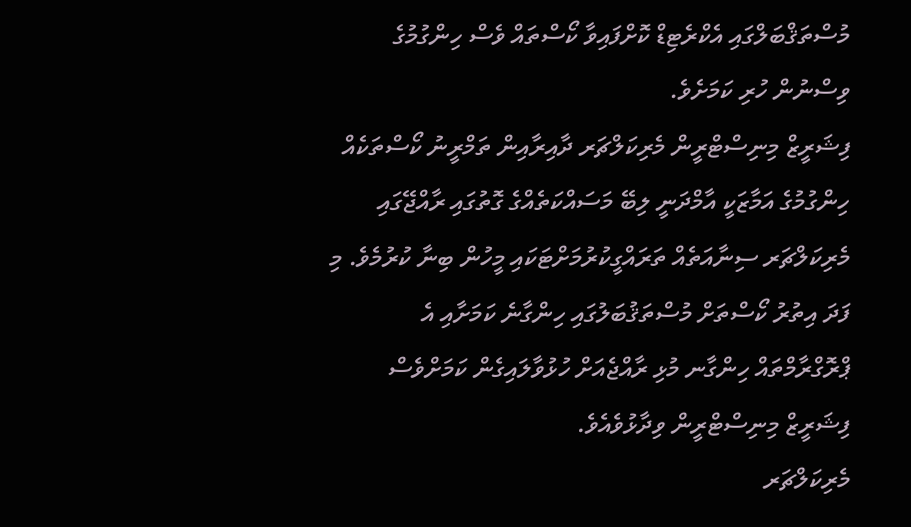މުސްތަޤްބަލްގައި އެކްރެޓިޑް ކޮށްފައިވާ ކޯސްތައް ވެސް ހިންގުމުގެ ވިސްނުން ހުރި ކަމަށެވެ.
ފިޝަރީޒް މިނިސްޓްރީން މެރިކަލްޗަރ ދާއިރާއިން ތަމްރީނު ކޯސްތަކެއް ހިންގުމުގެ އަމާޒަކީ އާމްދަނީ ލިބޭ މަސައްކަތެއްގެ ގޮތުގައި ރާއްޖޭގައި މެރިކަލްޗަރ ސިނާއަތެއް ތަރައްގީކުރުމަށްޓަކައި މީހުން ބިނާ ކުރުމެވެ. މި ފަދަ އިތުރު ކޯސްތަށް މުސްތަޤުބަލުގައި ހިންގާނެ ކަމަށާއި އެ ޕްރޮގްރާމްތައް ހިންގާނ މުޅި ރާއްޖެއަށް ހުޅުވާލައިގެން ކަމަށްވެސް ފިޝަރީޒް މިނިސްޓްރީން ވިދާޅުވެއެވެ.
މެރިކަލްޗަރ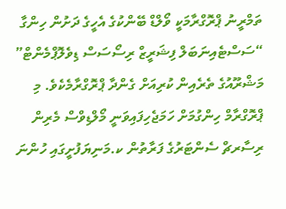ތަމްރީނު ޕްރޮގްރާމަކީ ވޯލްޑް ބޭންކުގެ އެހީގެ ދަށުން ހިންގާ “ސަސްޓެއިނަބަލް ފިޝަރީޒް ރިސޯސަސް ޑިވެލޮޕްމެންޓް” މަޝްރޫއުގެ ތެރެއިން ކުރިއަށް ގެންދާ ޕްރޮގްރާމެކެވެ. މި ޕްރޮގްރާމް ހިންގުމަށް ހަމަޖެހިފައިވަނީ މޯލްޑިވްސް މެރިން ރިސާރޗް ސެންޓަރުގެ ފަރާތުން ކ.މަނިޔަފުށީގައި ހުންނަ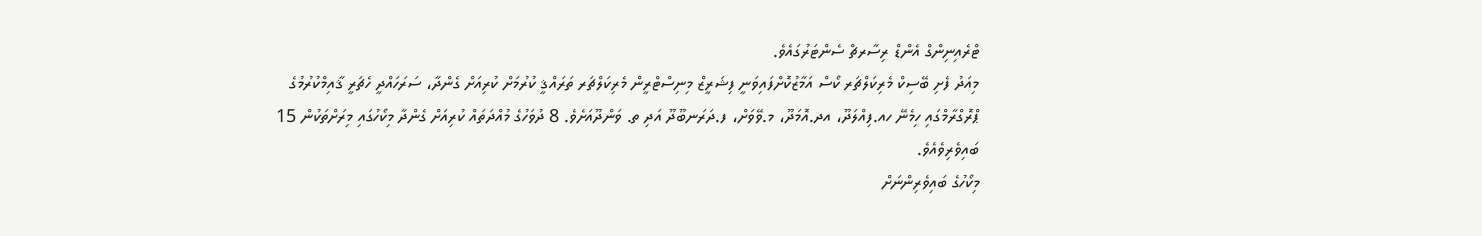ޓްރެއިނިންގް އެންޑް ރިސާރޗް ސެންޓަރުގައެވެ.
މިއަދު ފެށި ބޭސިކް މެރިކަލްޗަރ ކޯސް އަމާޒުކޮށްފައިވަނީ ފިޝަރީޒް މިނިސްޓްރީން މެރިކަލްޗަރ ތަރައްޤީ ކުރުމަށް ކުރިއަށް ގެންދާ، ސަރަހައްދީ ހެޗަރީ ޤާއިމްކުރުމުގެ ޕްރޮގްރާމްގައި ހިމެނޭ ހއ.ފިއްލަދޫ، އދ.އޮމަދޫ، މ.ވޭވަށް، ފ.ދަރަނބޫދޫ އަދި ތ. ވަންދޫއަށެވެ. 8 ދުވަހުގެ މުއްދަތައް ކުރިއަށް ގެންދާ މިކޯހުގައި މިރަށްތަކުން 15 ބައިވެރިވެއެވެ.
މިކޯހުގެ ބައިވެރިންނަށް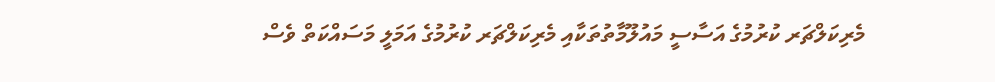މެރިކަލްޗަރ ކުރުމުގެ އަސާސީ މައުލޫމާތުތަކާއި މެރިކަލްޗަރ ކުރުމުގެ އަމަލީ މަސައްކަތް ވެސް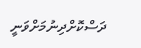ދަސްކޮށްދިނުމަށްވަނީ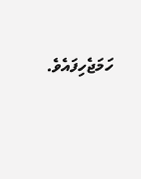ހަމަޖެހިފައެވެ.